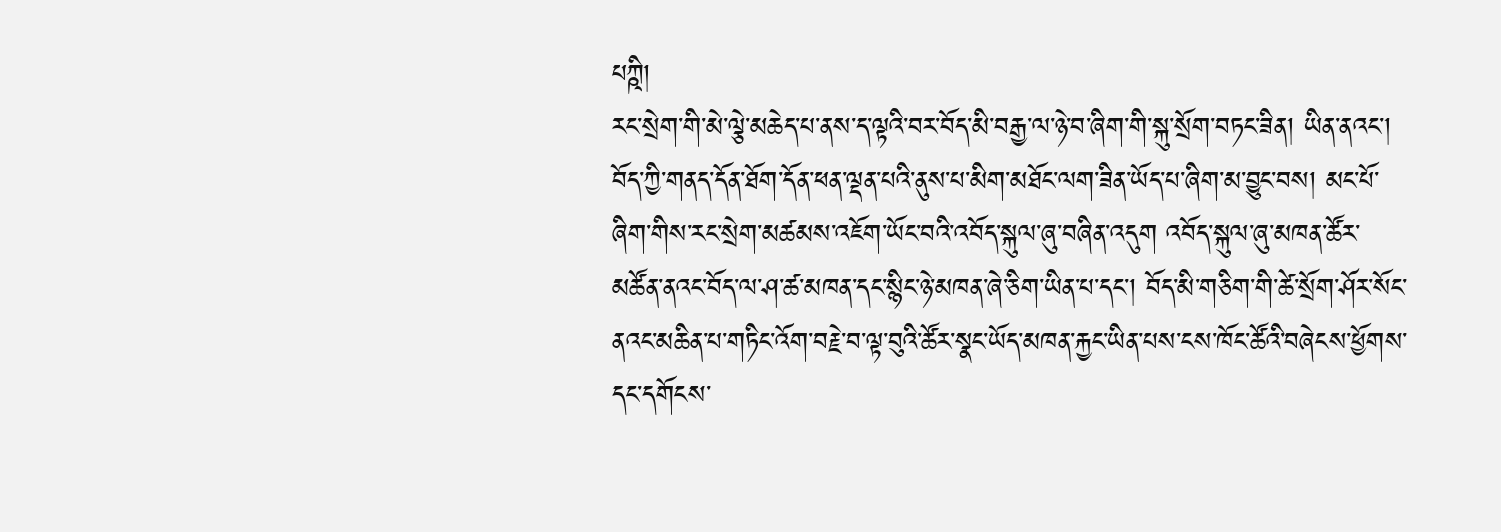པཀྵི།
རང་སྲེག་གི་མེ་ལྕེ་མཆེད་པ་ནས་ད་ལྟའི་བར་བོད་མི་བརྒྱ་ལ་ཉེ་བ་ཞིག་གི་སྐུ་སྲོག་བཏང་ཟིན། ཡིན་ནའང་། བོད་ཀྱི་གནད་དོན་ཐོག་དོན་ཕན་ལྡན་པའི་ནུས་པ་མིག་མཐོང་ལག་ཟིན་ཡོད་པ་ཞིག་མ་བྱུང་བས། མང་པོ་ཞིག་གིས་རང་སྲེག་མཚམས་འཇོག་ཡོང་བའི་འབོད་སྐུལ་ཞུ་བཞིན་འདུག འབོད་སྐུལ་ཞུ་མཁན་ཚོར་མཚོན་ནའང་བོད་ལ་ཤ་ཚ་མཁན་དང་སྙིང་ཉེ་མཁན་ཞེ་ཅིག་ཡིན་པ་དང་། བོད་མི་གཅིག་གི་ཚེ་སྲོག་ཤོར་སོང་ནའང་མཆིན་པ་གཏིང་འོག་བརྗེ་བ་ལྟ་བུའི་ཚོར་སྣང་ཡོད་མཁན་རྐྱང་ཡིན་པས་ངས་ཁོང་ཚོའི་བཞེངས་ཕྱོགས་དང་དགོངས་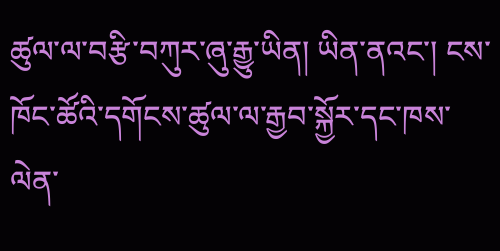ཚུལ་ལ་བརྩི་བཀུར་ཞུ་རྒྱུ་ཡིན། ཡིན་ནའང་། ངས་ཁོང་ཚོའི་དགོངས་ཚུལ་ལ་རྒྱབ་སྐྱོར་དང་ཁས་ལེན་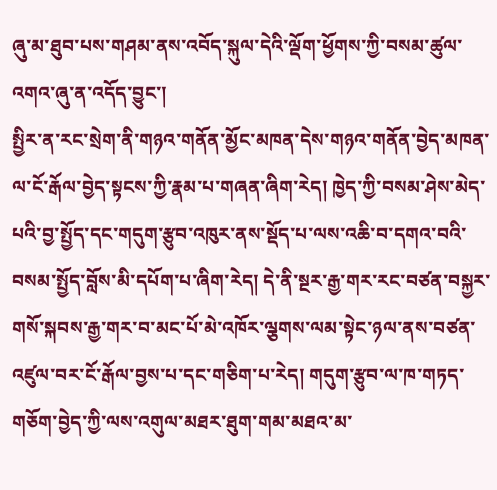ཞུ་མ་ཐུབ་པས་གཤམ་ནས་འབོད་སྐུལ་དེའི་ལྡོག་ཕྱོགས་ཀྱི་བསམ་ཚུལ་འགའ་ཞུ་ན་འདོད་བྱུང་།
སྤྱིར་ན་རང་སྲེག་ནི་གཉའ་གནོན་མྱོང་མཁན་དེས་གཉའ་གནོན་བྱེད་མཁན་ལ་ངོ་རྒོལ་བྱེད་སྟངས་ཀྱི་རྣམ་པ་གཞན་ཞིག་རེད། ཁྱེད་ཀྱི་བསམ་ཤེས་མེད་པའི་བྱ་སྤྱོད་དང་གདུག་རྩུབ་འཁུར་ནས་སྡོད་པ་ལས་འཆི་བ་དགའ་བའི་བསམ་སྤྱོད་བློས་མི་དཔོག་པ་ཞིག་རེད། དེ་ནི་སྔར་རྒྱ་གར་རང་བཙན་བསྐྱར་གསོ་སྐབས་རྒྱ་གར་བ་མང་པོ་མེ་འཁོར་ལྕགས་ལམ་སྟེང་ཉལ་ནས་བཙན་འཛུལ་བར་ངོ་རྒོལ་བྱས་པ་དང་གཅིག་པ་རེད། གདུག་རྩུབ་ལ་ཁ་གཏད་གཅོག་བྱེད་ཀྱི་ལས་འགུལ་མཐར་ཐུག་གམ་མཐའ་མ་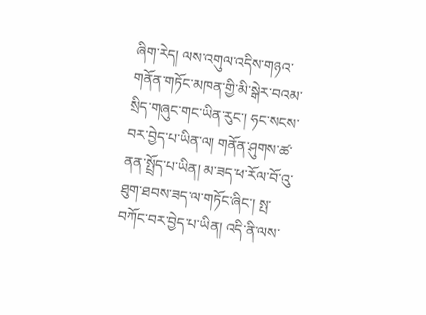ཞིག་རེད། ལས་འགུལ་འདིས་གཉའ་གནོན་གཏོང་མཁན་གྱི་མི་སྒེར་བའམ་སྲིད་གཞུང་གང་ཡིན་རུང་། ཧང་སངས་བར་བྱེད་པ་ཡིན་ལ། གནོན་ཤུགས་ཚ་ནན་སྤྲོད་པ་ཡིན། མ་ཟད་ཕ་རོལ་བོ་འུ་ཐུག་ཐབས་ཟད་ལ་གཏོང་ཞིང་། སྤ་བཀོང་བར་བྱེད་པ་ཡིན། འདི་ནི་ལས་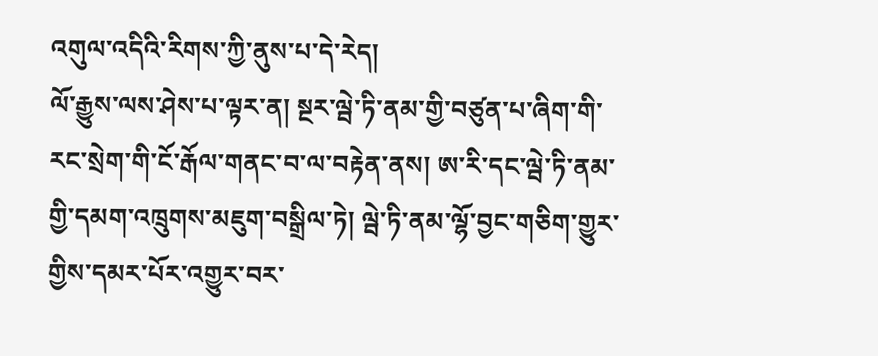འགུལ་འདིའི་རིགས་ཀྱི་ནུས་པ་དེ་རེད།
ལོ་རྒྱུས་ལས་ཤེས་པ་ལྟར་ན། སྔར་ལྦེ་ཏི་ནམ་གྱི་བཙུན་པ་ཞིག་གི་རང་སྲེག་གི་ངོ་རྒོལ་གནང་བ་ལ་བརྟེན་ནས། ཨ་རི་དང་ལྦེ་ཏི་ནམ་གྱི་དམག་འཁྲུགས་མཇུག་བསྒྲིལ་ཏེ། ལྦེ་ཏི་ནམ་ལྷོ་བྱང་གཅིག་གྱུར་གྱིས་དམར་པོར་འགྱུར་བར་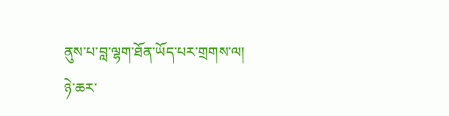ནུས་པ་བླ་ལྷག་ཐོན་ཡོད་པར་གྲགས་ལ། ཉེ་ཆར་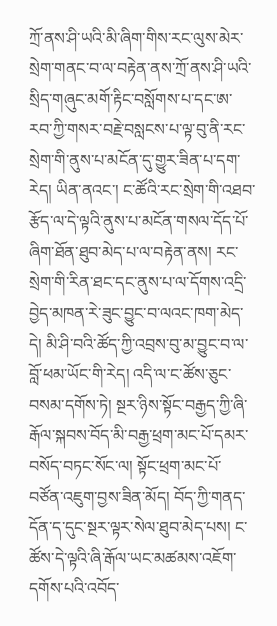ཀྲོ་ནས་ཤི་ཡའི་མི་ཞིག་གིས་རང་ལུས་མེར་སྲེག་གནང་བ་ལ་བརྟེན་ནས་ཀྲོ་ནས་ཤི་ཡའི་སྲིད་གཞུང་མགོ་རྟིང་བསློགས་པ་དང་ཨ་རབ་ཀྱི་གསར་བརྗེ་བསླངས་པ་ལྟ་བུ་ནི་རང་སྲེག་གི་ནུས་པ་མངོན་དུ་གྱུར་ཟིན་པ་དག་རེད། ཡིན་ནའང་། ང་ཚོའི་རང་སྲེག་གི་འཐབ་རྩོད་ལ་དེ་ལྟའི་ནུས་པ་མངོན་གསལ་དོད་པོ་ཞིག་ཐོན་ཐུབ་མེད་པ་ལ་བརྟེན་ནས། རང་སྲེག་གི་རིན་ཐང་དང་ནུས་པ་ལ་དོགས་འདྲི་བྱེད་མཁན་རེ་ཟུང་བྱུང་བ་ལའང་ཁག་མེད་དེ། མི་ཤི་བའི་ཚོད་ཀྱི་འབྲས་བུ་མ་བྱུང་བ་ལ་བློ་ཕམ་ཡོང་གི་རེད། འདི་ལ་ང་ཚོས་ཅུང་བསམ་དགོས་ཏེ། སྔར་ཉིས་སྟོང་བརྒྱད་ཀྱི་ཞི་རྒོལ་སྐབས་བོད་མི་བརྒྱ་ཕྲག་མང་པོ་དམར་བསོད་བཏང་སོང་ལ། སྟོང་ཕྲག་མང་པོ་བཙོན་འཇུག་བྱས་ཟིན་མོད། བོད་ཀྱི་གནད་དོན་ད་དུང་སྔར་ལྟར་སེལ་ཐུབ་མེད་པས། ང་ཚོས་དེ་ལྟའི་ཞི་རྒོལ་ཡང་མཚམས་འཇོག་དགོས་པའི་འབོད་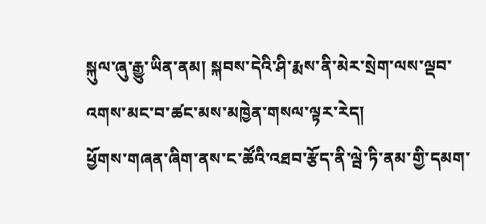སྐུལ་ཞུ་རྒྱུ་ཡིན་ནམ། སྐབས་དེའི་ཤི་རྨས་ནི་མེར་སྲེག་ལས་ལྡབ་འགས་མང་བ་ཚང་མས་མཁྱེན་གསལ་ལྟར་རེད།
ཕྱོགས་གཞན་ཞིག་ནས་ང་ཚོའི་འཐབ་རྩོད་ནི་ལྦེ་ཏི་ནམ་གྱི་དམག་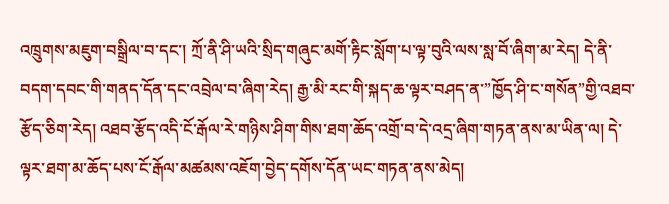འཁྲུགས་མཇུག་བསྒྲིལ་བ་དང་། ཀྲོ་ནི་ཤི་ཡའི་སྲིད་གཞུང་མགོ་རྟིང་སློག་པ་ལྟ་བུའི་ལས་སླ་བོ་ཞིག་མ་རེད། དེ་ནི་བདག་དབང་གི་གནད་དོན་དང་འབྲེལ་བ་ཞིག་རེད། རྒྱ་མི་རང་གི་སྐད་ཆ་ལྟར་བཤད་ན་”ཁྱོད་ཤི་ང་གསོན”གྱི་འཐབ་རྩོད་ཅིག་རེད། འཐབ་རྩོད་འདི་ངོ་རྒོལ་རེ་གཉིས་ཤིག་གིས་ཐག་ཆོད་འགྲོ་བ་དེ་འདྲ་ཞིག་གཏན་ནས་མ་ཡིན་ལ། དེ་ལྟར་ཐག་མ་ཆོད་པས་ངོ་རྒོལ་མཚམས་འཇོག་བྱེད་དགོས་དོན་ཡང་གཏན་ནས་མེད།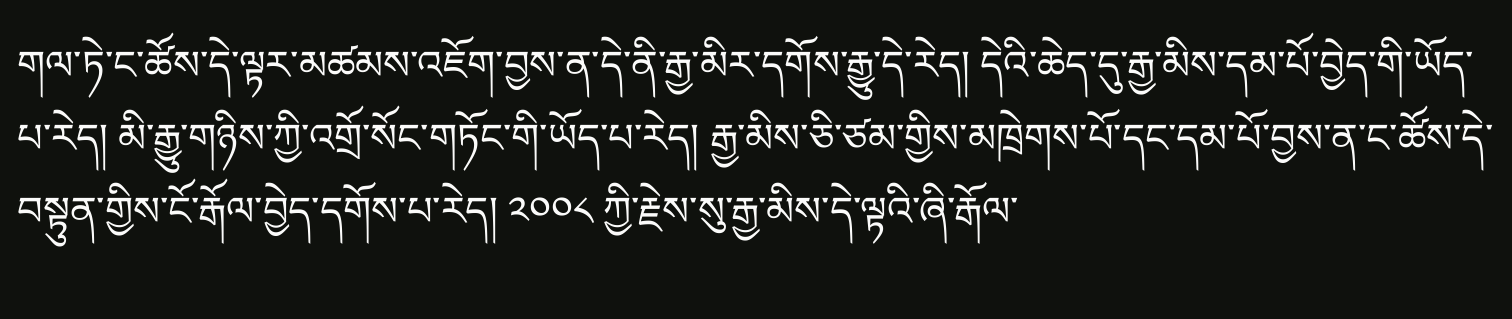གལ་ཏེ་ང་ཚོས་དེ་ལྟར་མཚམས་འཇོག་བྱས་ན་དེ་ནི་རྒྱ་མིར་དགོས་རྒྱུ་དེ་རེད། དེའི་ཆེད་དུ་རྒྱ་མིས་དམ་པོ་བྱེད་གི་ཡོད་པ་རེད། མི་རྒྱུ་གཉིས་ཀྱི་འགྲོ་སོང་གཏོང་གི་ཡོད་པ་རེད། རྒྱ་མིས་ཅི་ཙམ་གྱིས་མཁྲེགས་པོ་དང་དམ་པོ་བྱས་ན་ང་ཚོས་དེ་བསྟུན་གྱིས་ངོ་རྒོལ་བྱེད་དགོས་པ་རེད། ༢༠༠༨ ཀྱི་རྗེས་སུ་རྒྱ་མིས་དེ་ལྟའི་ཞི་རྒོལ་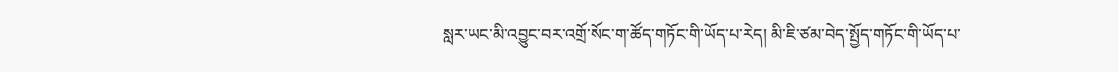སླར་ཡང་མི་འབྱུང་བར་འགྲོ་སོང་ག་ཚོད་གཏོང་གི་ཡོད་པ་རེད། མི་ཇི་ཙམ་བེད་སྤྱོད་གཏོང་གི་ཡོད་པ་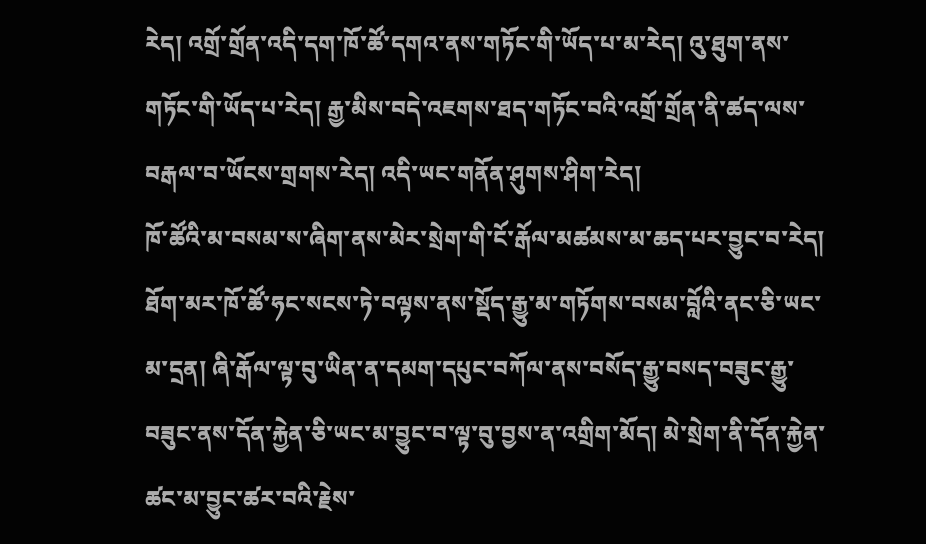རེད། འགྲོ་གྲོན་འདི་དག་ཁོ་ཚོ་དགའ་ནས་གཏོང་གི་ཡོད་པ་མ་རེད། འུ་ཐུག་ནས་གཏོང་གི་ཡོད་པ་རེད། རྒྱ་མིས་བདེ་འཇགས་ཐད་གཏོང་བའི་འགྲོ་གྲོན་ནི་ཚད་ལས་བརྒལ་བ་ཡོངས་གྲགས་རེད། འདི་ཡང་གནོན་ཤུགས་ཤིག་རེད།
ཁོ་ཚོའི་མ་བསམ་ས་ཞིག་ནས་མེར་སྲེག་གི་ངོ་རྒོལ་མཚམས་མ་ཆད་པར་བྱུང་བ་རེད། ཐོག་མར་ཁོ་ཚོ་ཧང་སངས་ཏེ་བལྟས་ནས་སྡོད་རྒྱུ་མ་གཏོགས་བསམ་བློའི་ནང་ཅི་ཡང་མ་དྲན། ཞི་རྒོལ་ལྟ་བུ་ཡིན་ན་དམག་དཔུང་བཀོལ་ནས་བསོད་རྒྱུ་བསད་བཟུང་རྒྱུ་བཟུང་ནས་དོན་རྐྱེན་ཅི་ཡང་མ་བྱུང་བ་ལྟ་བུ་བྱས་ན་འགྲིག་མོད། མེ་སྲེག་ནི་དོན་རྐྱེན་ཚང་མ་བྱུང་ཚར་བའི་རྗེས་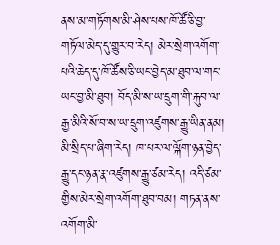ནས་མ་གཏོགས་མི་ཤེས་པས་ཁོ་ཚོ་ཅི་བྱ་གཏོལ་མེད་དུ་གྱུར་བ་རེད། མེར་སྲེག་འགོག་པའི་ཆེད་དུ་ཁོ་ཚོས་ཅི་ཡང་བྱེད་མ་ཐུབ་ལ་གང་ཡང་བྱ་མི་ཐུབ། བོད་མི་ས་ཡ་དྲུག་གི་རྐུབ་ལ་རྒྱ་མིའི་སོ་བ་ས་ཡ་དྲུག་འཛུགས་རྒྱུ་ཡིན་ནམ། མི་སྲིད་པ་ཞིག་རེད། ཁ་པར་ལ་ལྐོག་ཉན་བྱེད་རྒྱུ་དང་ཉན་རྣ་འཛུགས་རྒྱུ་ཙམ་རེད། འདི་ཙམ་གྱིས་མེར་སྲེག་འགོག་ཐུབ་བམ། གཏན་ནས་འགོག་མི་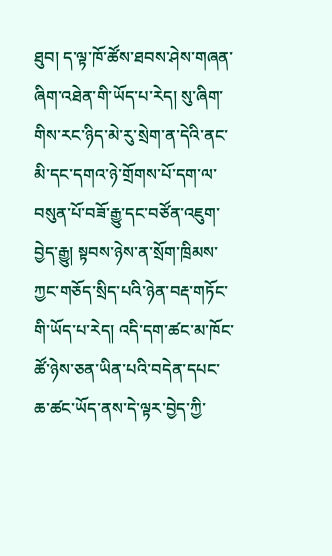ཐུབ། ད་ལྟ་ཁོ་ཚོས་ཐབས་ཤེས་གཞན་ཞིག་འཐེན་གི་ཡོད་པ་རེད། སུ་ཞིག་གིས་རང་ཉིད་མེ་རུ་སྲེག་ན་དེའི་ནང་མི་དང་དགའ་ཉེ་གྲོགས་པོ་དག་ལ་བསུན་པོ་བཟོ་རྒྱུ་དང་བཙོན་འཇུག་བྱེད་རྒྱུ། སྟབས་ཉེས་ན་སྲོག་ཁྲིམས་ཀྱང་གཅོད་སྲིད་པའི་ཉེན་བརྡ་གཏོང་གི་ཡོད་པ་རེད། འདི་དག་ཚང་མ་ཁོང་ཚོ་ཉེས་ཅན་ཡིན་པའི་བདེན་དཔང་ཆ་ཚང་ཡོད་ནས་དེ་ལྟར་བྱེད་ཀྱི་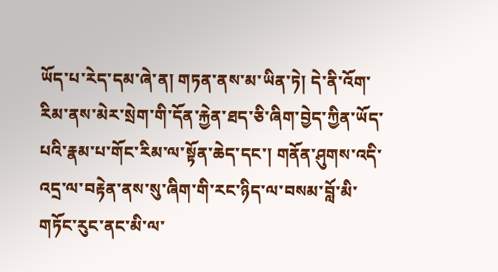ཡོད་པ་རེད་དམ་ཞེ་ན། གཏན་ནས་མ་ཡིན་ཏེ། དེ་ནི་འོག་རིམ་ནས་མེར་སྲེག་གི་དོན་རྐྱེན་ཐད་ཅི་ཞིག་བྱེད་ཀྱིན་ཡོད་པའི་རྣམ་པ་གོང་རིམ་ལ་སྟོན་ཆེད་དང་། གནོན་ཤུགས་འདི་འདྲ་ལ་བརྟེན་ནས་སུ་ཞིག་གི་རང་ཉིད་ལ་བསམ་བློ་མི་གཏོང་རུང་ནང་མི་ལ་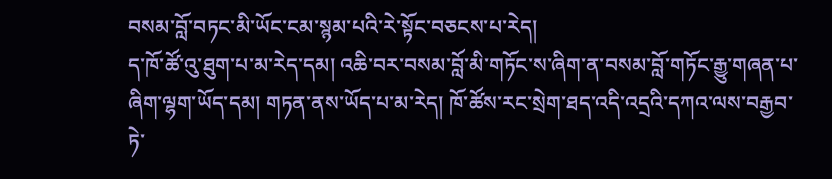བསམ་བློ་བཏང་མི་ཡོང་ངམ་སྙམ་པའི་རེ་སྟོང་བཅངས་པ་རེད།
ད་ཁོ་ཚོ་འུ་ཐུག་པ་མ་རེད་དམ། འཆི་བར་བསམ་བློ་མི་གཏོང་ས་ཞིག་ན་བསམ་བློ་གཏོང་རྒྱུ་གཞན་པ་ཞིག་ལྷག་ཡོད་དམ། གཏན་ནས་ཡོད་པ་མ་རེད། ཁོ་ཚོས་རང་སྲེག་ཐད་འདི་འདྲའི་དཀའ་ལས་བརྒྱབ་ཏེ་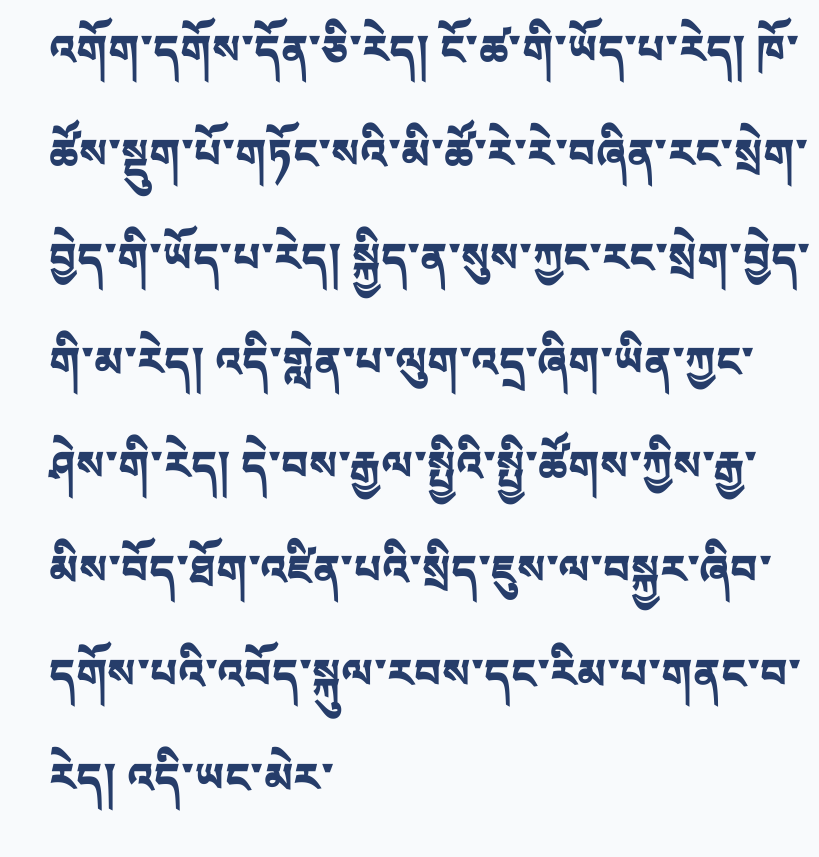འགོག་དགོས་དོན་ཅི་རེད། ངོ་ཚ་གི་ཡོད་པ་རེད། ཁོ་ཚོས་སྡུག་པོ་གཏོང་སའི་མི་ཚོ་རེ་རེ་བཞིན་རང་སྲེག་བྱེད་གི་ཡོད་པ་རེད། སྐྱིད་ན་སུས་ཀྱང་རང་སྲེག་བྱེད་གི་མ་རེད། འདི་གླེན་པ་ལུག་འདྲ་ཞིག་ཡིན་ཀྱང་ཤེས་གི་རེད། དེ་བས་རྒྱལ་སྤྱིའི་སྤྱི་ཚོགས་ཀྱིས་རྒྱ་མིས་བོད་ཐོག་འཛིན་པའི་སྲིད་ཇུས་ལ་བསྐྱར་ཞིབ་དགོས་པའི་འབོད་སྐུལ་རབས་དང་རིམ་པ་གནང་བ་རེད། འདི་ཡང་མེར་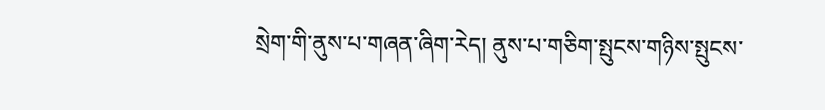སྲེག་གི་ནུས་པ་གཞན་ཞིག་རེད། ནུས་པ་གཅིག་སྤུངས་གཉིས་སྤུངས་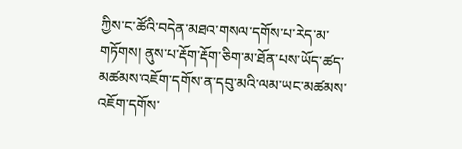ཀྱིས་ང་ཚོའི་བདེན་མཐའ་གསལ་དགོས་པ་རེད་མ་གཏོགས། ནུས་པ་རྡོག་རྡོག་ཅིག་མ་ཐོན་པས་ཡོད་ཚད་མཚམས་འཇོག་དགོས་ན་དབུ་མའི་ལམ་ཡང་མཚམས་འཇོག་དགོས་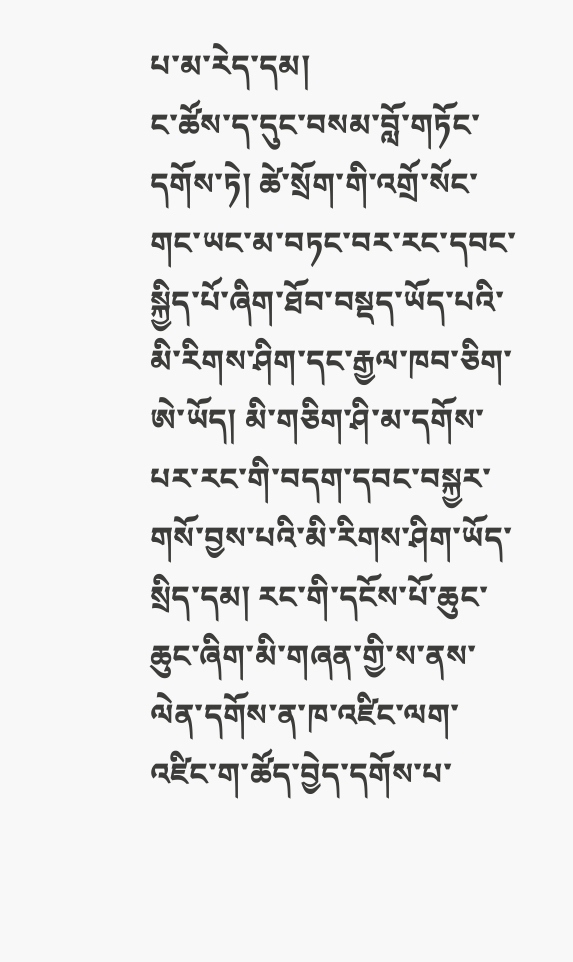པ་མ་རེད་དམ།
ང་ཚོས་ད་དུང་བསམ་བློ་གཏོང་དགོས་ཏེ། ཚེ་སྲོག་གི་འགྲོ་སོང་གང་ཡང་མ་བཏང་བར་རང་དབང་སྐྱིད་པོ་ཞིག་ཐོབ་བསྡད་ཡོད་པའི་མི་རིགས་ཤིག་དང་རྒྱལ་ཁབ་ཅིག་ཨེ་ཡོད། མི་གཅིག་ཤི་མ་དགོས་པར་རང་གི་བདག་དབང་བསྐྱར་གསོ་བྱས་པའི་མི་རིགས་ཤིག་ཡོད་སྲིད་དམ། རང་གི་དངོས་པོ་ཆུང་ཆུང་ཞིག་མི་གཞན་གྱི་ས་ནས་ལེན་དགོས་ན་ཁ་འཛིང་ལག་འཛིང་ག་ཚོད་བྱེད་དགོས་པ་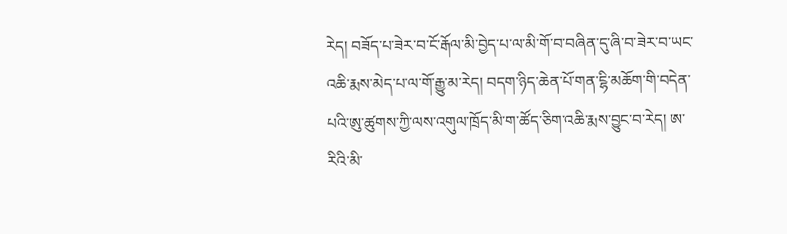རེད། བཟོད་པ་ཟེར་བ་ངོ་རྒོལ་མི་བྱེད་པ་ལ་མི་གོ་བ་བཞིན་དུ་ཞི་བ་ཟེར་བ་ཡང་འཆི་རྨས་མེད་པ་ལ་གོ་རྒྱུ་མ་རེད། བདག་ཉིད་ཆེན་པོ་གན་ངྷི་མཆོག་གི་བདེན་པའི་ཨུ་ཚུགས་ཀྱི་ལས་འགུལ་ཁྲོད་མི་ག་ཚོད་ཅིག་འཆི་རྨས་བྱུང་བ་རེད། ཨ་རིའི་མི་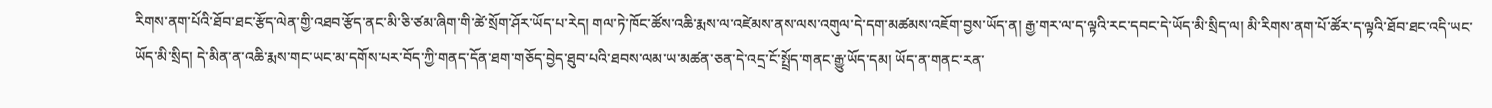རིགས་ནག་པོའི་ཐོབ་ཐང་རྩོད་ལེན་གྱི་འཐབ་རྩོད་ནང་མི་ཅི་ཙམ་ཞིག་གི་ཚེ་སྲོག་ཤོར་ཡོད་པ་རེད། གལ་ཏེ་ཁོང་ཚོས་འཆི་རྨས་ལ་འཛེམས་ནས་ལས་འགུལ་དེ་དག་མཚམས་འཇོག་བྱས་ཡོད་ན། རྒྱ་གར་ལ་ད་ལྟའི་རང་དབང་དེ་ཡོད་མི་སྲིད་ལ། མི་རིགས་ནག་པོ་ཚོར་ད་ལྟའི་ཐོབ་ཐང་འདི་ཡང་ཡོད་མི་སྲིད། དེ་མིན་ན་འཆི་རྨས་གང་ཡང་མ་དགོས་པར་བོད་ཀྱི་གནད་དོན་ཐག་གཅོད་བྱེད་ཐུབ་པའི་ཐབས་ལམ་ཡ་མཚན་ཅན་དེ་འདྲ་ངོ་སྤྲོད་གནང་རྒྱུ་ཡོད་དམ། ཡོད་ན་གནང་རན་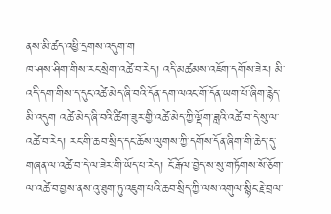ནས་མི་ཚད་འཕྱི་དྲགས་འདུག་ག
ཁ་ཤས་ཤིག་གིས་རང་སྲེག་འཚེ་བ་རེད། འདི་མཚམས་འཇོག་དགོས་ཟེར། མི་འདི་དག་གིས་ད་དུང་འཚེ་མེད་ཞི་བའི་དོན་དག་ལའང་གོ་དོན་ཡག་པོ་ཞིག་རྙེད་མི་འདུག འཚེ་མེད་ཞི་བའི་ཚིག་ཟུར་གྱི་འཚེ་མེད་ཀྱི་ལྡོག་ཟླའི་འཚེ་བ་དེ་སུ་ལ་འཚེ་བ་རེད། རང་གི་ཆབ་སྲིད་དང་ཆོས་ལུགས་ཀྱི་དགོས་དོན་ཞིག་གི་ཆེད་དུ་གཞན་ལ་འཚེ་བ་དེ་ལ་ཟེར་གི་ཡོད་པ་རེད། ངོ་རྒོལ་བྱེད་ས་སུ་གཏོགས་སོ་ཅོག་ལ་འཚེ་བ་བྱས་ནས་འུ་ཐུག་ཏུ་འཇུག་པའི་ཆབ་སྲིད་ཀྱི་ལས་འགུལ་སྙིང་རྗེ་བྲལ་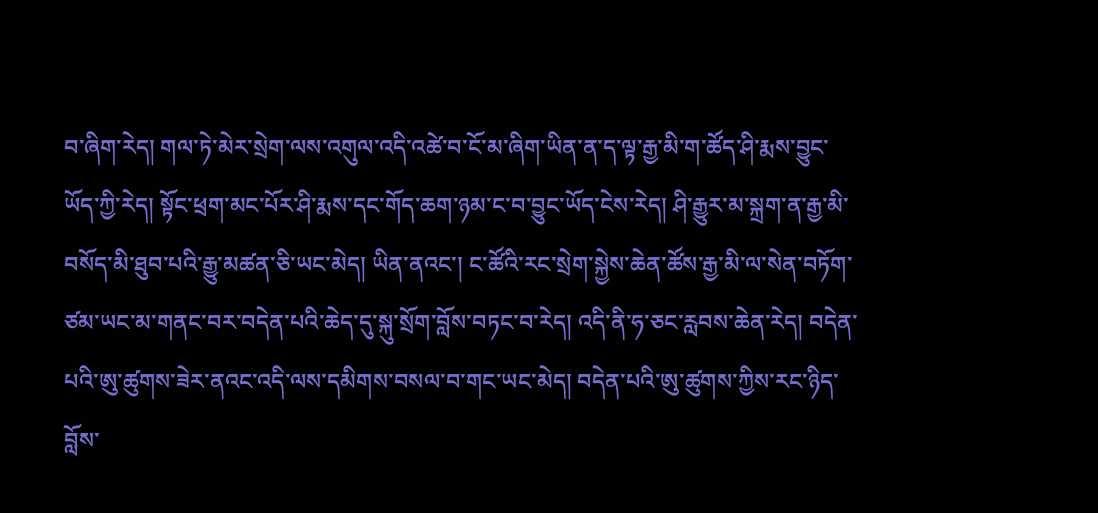བ་ཞིག་རེད། གལ་ཏེ་མེར་སྲེག་ལས་འགུལ་འདི་འཚེ་བ་ངོ་མ་ཞིག་ཡིན་ན་ད་ལྟ་རྒྱ་མི་ག་ཚོད་ཤི་རྨས་བྱུང་ཡོད་ཀྱི་རེད། སྟོང་ཕྲག་མང་པོར་ཤི་རྨས་དང་གོད་ཆག་ཉམ་ང་བ་བྱུང་ཡོད་ངེས་རེད། ཤི་རྒྱུར་མ་སྐྲག་ན་རྒྱ་མི་བསོད་མི་ཐུབ་པའི་རྒྱུ་མཚན་ཅི་ཡང་མེད། ཡིན་ནའང་། ང་ཚོའི་རང་སྲེག་སྐྱེས་ཆེན་ཚོས་རྒྱ་མི་ལ་སེན་བཏོག་ཙམ་ཡང་མ་གནང་བར་བདེན་པའི་ཆེད་དུ་སྐུ་སྲོག་བློས་བཏང་བ་རེད། འདི་ནི་ཧ་ཅང་རླབས་ཆེན་རེད། བདེན་པའི་ཨུ་ཚུགས་ཟེར་ནའང་འདི་ལས་དམིགས་བསལ་བ་གང་ཡང་མེད། བདེན་པའི་ཨུ་ཚུགས་ཀྱིས་རང་ཉིད་བློས་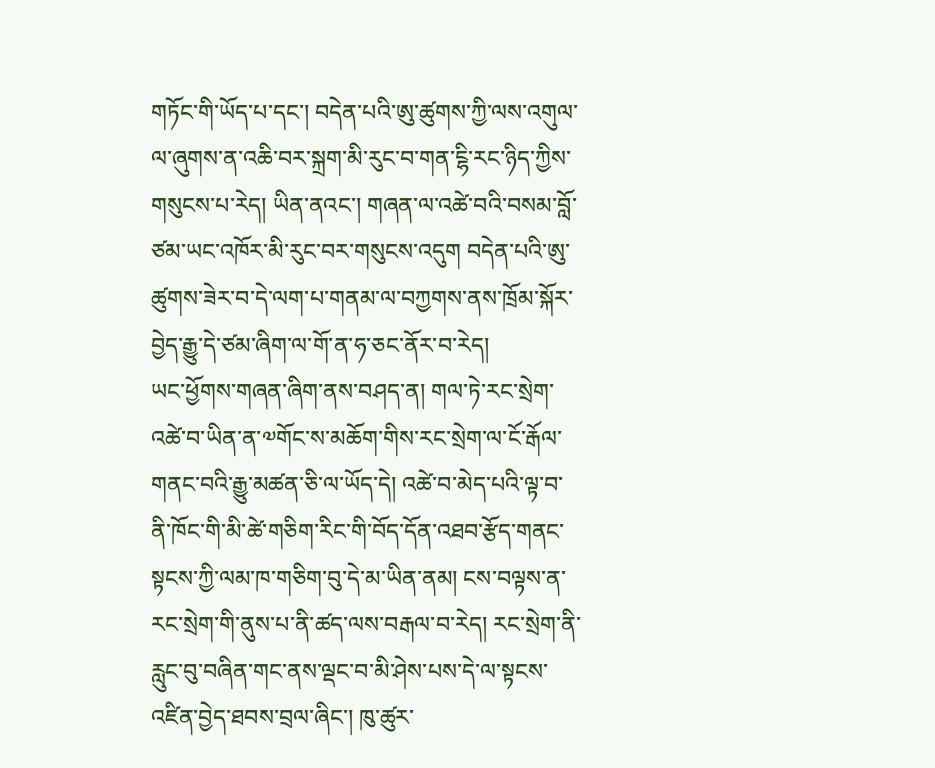གཏོང་གི་ཡོད་པ་དང་། བདེན་པའི་ཨུ་ཚུགས་ཀྱི་ལས་འགུལ་ལ་ཞུགས་ན་འཆི་བར་སྐྲག་མི་རུང་བ་གན་ངྷི་རང་ཉིད་ཀྱིས་གསུངས་པ་རེད། ཡིན་ནའང་། གཞན་ལ་འཚེ་བའི་བསམ་བློ་ཙམ་ཡང་འཁོར་མི་རུང་བར་གསུངས་འདུག བདེན་པའི་ཨུ་ཚུགས་ཟེར་བ་དེ་ལག་པ་གནམ་ལ་བཀྱགས་ནས་ཁྲོམ་སྐོར་བྱེད་རྒྱུ་དེ་ཙམ་ཞིག་ལ་གོ་ན་ཧ་ཅང་ནོར་བ་རེད།
ཡང་ཕྱོགས་གཞན་ཞིག་ནས་བཤད་ན། གལ་ཏེ་རང་སྲེག་འཚེ་བ་ཡིན་ན་༧གོང་ས་མཆོག་གིས་རང་སྲེག་ལ་ངོ་རྒོལ་གནང་བའི་རྒྱུ་མཚན་ཅི་ལ་ཡོད་དེ། འཚེ་བ་མེད་པའི་ལྟ་བ་ནི་ཁོང་གི་མི་ཚེ་གཅིག་རིང་གི་བོད་དོན་འཐབ་རྩོད་གནང་སྟངས་ཀྱི་ལམ་ཁ་གཅིག་བུ་དེ་མ་ཡིན་ནམ། ངས་བལྟས་ན་རང་སྲེག་གི་ནུས་པ་ནི་ཚད་ལས་བརྒལ་བ་རེད། རང་སྲེག་ནི་རླུང་བུ་བཞིན་གང་ནས་ལྡང་བ་མི་ཤེས་པས་དེ་ལ་སྟངས་འཛིན་བྱེད་ཐབས་བྲལ་ཞིང་། ཁུ་ཚུར་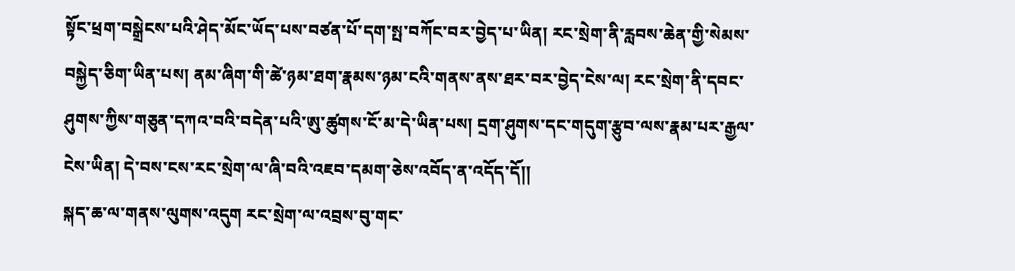སྟོང་ཕྲག་བསྒྲེངས་པའི་ཤེད་མོང་ཡོད་པས་བཙན་པོ་དག་སྤ་བཀོང་བར་བྱེད་པ་ཡིན། རང་སྲེག་ནི་རླབས་ཆེན་གྱི་སེམས་བསྐྱེད་ཅིག་ཡིན་པས། ནམ་ཞིག་གི་ཚེ་ཉམ་ཐག་རྣམས་ཉམ་ངའི་གནས་ནས་ཐར་བར་བྱེད་ངེས་ལ། རང་སྲེག་ནི་དབང་ཤུགས་ཀྱིས་གཅུན་དཀའ་བའི་བདེན་པའི་ཨུ་ཚུགས་ངོ་མ་དེ་ཡིན་པས། དྲག་ཤུགས་དང་གདུག་རྩུབ་ལས་རྣམ་པར་རྒྱལ་ངེས་ཡིན། དེ་བས་ངས་རང་སྲེག་ལ་ཞི་བའི་འཇབ་དམག་ཅེས་འབོད་ན་འདོད་དོ།།
སྐད་ཆ་ལ་གནས་ལུགས་འདུག རང་སྲེག་ལ་འབྲས་བུ་གང་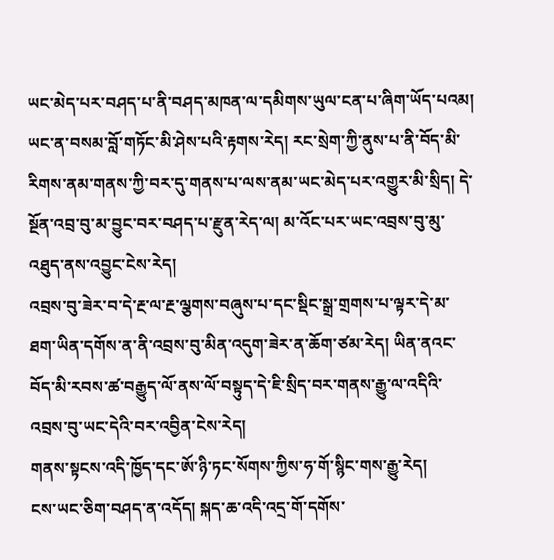ཡང་མེད་པར་བཤད་པ་ནི་བཤད་མཁན་ལ་དམིགས་ཡུལ་ངན་པ་ཞིག་ཡོད་པའམ། ཡང་ན་བསམ་བློ་གཏོང་མི་ཤེས་པའི་རྟགས་རེད། རང་སྲེག་ཀྱི་ནུས་པ་ནི་བོད་མི་རིགས་ནམ་གནས་ཀྱི་བར་དུ་གནས་པ་ལས་ནམ་ཡང་མེད་པར་འགྱུར་མི་སྲིད། དེ་སྔོན་འབྲ་བུ་མ་བྱུང་བར་བཤད་པ་རྫུན་རེད་ལ། མ་འོང་པར་ཡང་འབྲས་བུ་མུ་འཐུད་ནས་འབྱུང་ངེས་རེད།
འབྲས་བུ་ཟེར་བ་དེ་རྔ་ལ་རྔ་ལྕགས་བཞུས་པ་དང་སྡིང་སྒྲ་གྲགས་པ་ལྟར་དེ་མ་ཐག་ཡིན་དགོས་ན་ནི་འབྲས་བུ་མིན་འདུག་ཟེར་ན་ཆོག་ཙམ་རེད། ཡིན་ནའང་བོད་མི་རབས་ཚ་བརྒྱུད་ལོ་ནས་ལོ་བསྟུད་དེ་ཇི་སྲིད་བར་གནས་རྒྱུ་ལ་འདིའི་འབྲས་བུ་ཡང་དེའི་བར་འབྱིན་ངེས་རེད།
གནས་སྟངས་འདི་ཁྱོད་དང་ཨོ་ཉི་ཏང་སོགས་ཀྱིས་ཧ་གོ་སྙིང་གས་རྒྱུ་རེད།
ངས་ཡང་ཅིག་བཤད་ན་འདོད། སྐད་ཆ་འདི་འདྲ་གོ་དགོས་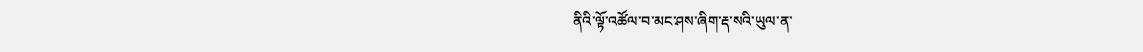ནིའི་ལྟོ་འཚོལ་བ་མང་ཤས་ཞིག་རྡ་སའི་ཡུལ་ན་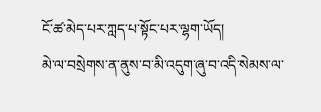ངོ་ཚ་མེད་པར་ཀླད་པ་སྟོང་པར་ལྷག་ཡོད།
མེ་ལ་བསྲེགས་ན་ནུས་བ་མི་འདུག་ཞུ་བ་འདི་སེམས་ལ་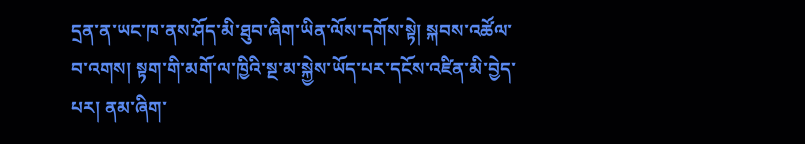དྲན་ན་ཡང་ཁ་ནས་ཤོད་མི་ཐུབ་ཞིག་ཡིན་ལོས་དགོས་སྟེ། སྐབས་འཚོལ་བ་འགས། སྟག་གི་མགོ་ལ་ཁྱིའི་སྔ་མ་སྐྱེས་ཡོད་པར་དངོས་འཛིན་མི་བྱེད་པར། ནམ་ཞིག་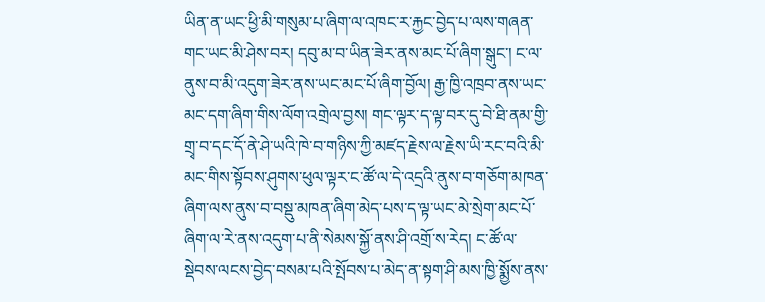ཡིན་ན་ཡང་ཕྱི་མི་གསུམ་པ་ཞིག་ལ་འཁང་ར་རྐྱང་བྱེད་པ་ལས་གཞན་གང་ཡང་མི་ཤེས་བར། དབུ་མ་བ་ཡིན་ཟེར་ནས་མང་པོ་ཞིག་སྒུང་། ང་ལ་ནུས་བ་མི་འདུག་ཟེར་ནས་ཡང་མང་པོ་ཞིག་བྱོལ། རྒྱ་ཁྱི་འཁྲབ་ནས་ཡང་མང་དག་ཞིག་གིས་ལོག་འགྲེལ་བྱས། གང་ལྟར་ད་ལྟ་བར་དུ་བེ་ཐི་ནམ་གྱི་གྲྭ་བ་དང་དོ་ནེ་ཤེ་ཡའི་ཁེ་བ་གཉིས་ཀྱི་མཛད་རྗེས་ལ་རྗེས་ཡི་རང་བའི་མི་མང་གིས་སྟོབས་ཤུགས་ཕུལ་ལྟར་ང་ཚོ་ལ་དེ་འདྲའི་ནུས་བ་གཅོག་མཁན་ཞིག་ལས་ནུས་བ་བསྡུ་མཁན་ཞིག་མེད་པས་ད་ལྟ་ཡང་མེ་སྲེག་མང་པོ་ཞིག་ལ་རེ་ནས་འདུག་པ་ནི་སེམས་སྐྱོ་ནས་ཤི་འགྲོ་ས་རེད། ང་ཚོ་ལ་སྡེབས་ལངས་བྱེད་བསམ་པའི་སྤོབས་པ་མེད་ན་སྟག་ཤི་མས་ཁྱི་སྨྱོས་ནས་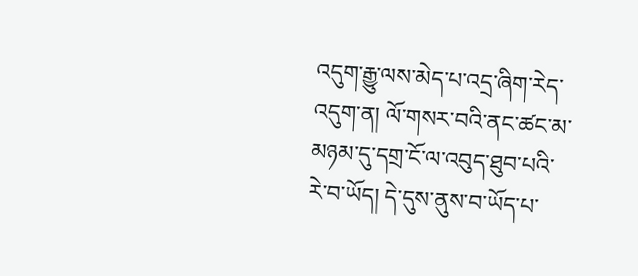འདུག་རྒྱུ་ལས་མེད་པ་འདྲ་ཞིག་རེད་འདུག་ན། ལོ་གསར་བའི་ནང་ཚང་མ་མཉམ་དུ་དགྲ་ངོ་ལ་འབུད་ཐུབ་པའི་རེ་བ་ཡོད། དེ་དུས་ནུས་བ་ཡོད་པ་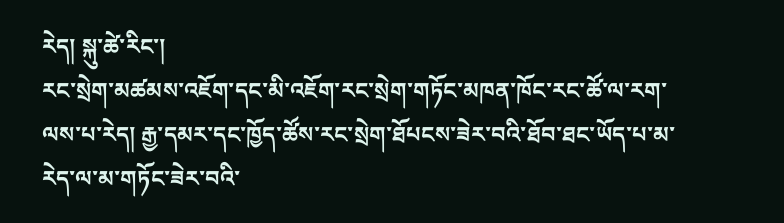རེད། སྐུ་ཚེ་རིང་།
རང་སྲེག་མཚམས་འཇོག་དང་མི་འཇོག་རང་སྲེག་གཏོང་མཁན་ཁོང་རང་ཚོ་ལ་རག་ལས་པ་རེད། རྒྱ་དམར་དང་ཁྱོད་ཚོས་རང་སྲེག་ཐོཔངས་ཟེར་བའི་ཐོབ་ཐང་ཡོད་པ་མ་རེད་ལ་མ་གཏོང་ཟེར་བའི་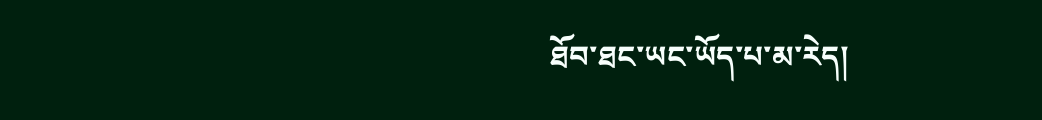ཐོབ་ཐང་ཡང་ཡོད་པ་མ་རེད།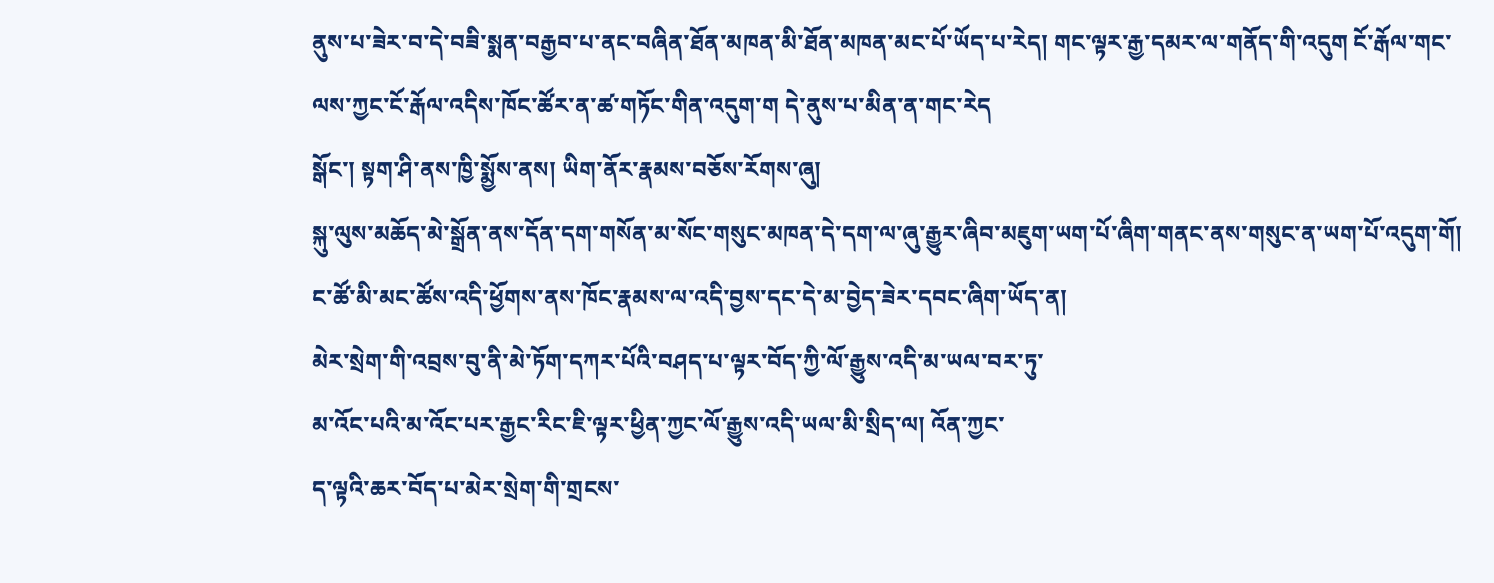ནུས་པ་ཟེར་བ་དེ་བཟི་སྨན་བརྒྱབ་པ་ནང་བཞིན་ཐོན་མཁན་མི་ཐོན་མཁན་མང་པོ་ཡོད་པ་རེད། གང་ལྟར་རྒྱ་དམར་ལ་གནོད་གི་འདུག ངོ་རྒོལ་གང་ལས་ཀྱང་ངོ་རྒོལ་འདིས་ཁོང་ཚོར་ན་ཚ་གཏོང་གིན་འདུག་ག དེ་ནུས་པ་མིན་ན་གང་རེད
སྒོང་། སྟག་ཤི་ནས་ཁྱི་སྨྱོས་ནས། ཡིག་ནོར་རྣམས་བཅོས་རོགས་ཞུ།
སྐུ་ལུས་མཆོད་མེ་སྒྲོན་ནས་དོན་དག་གསོན་མ་སོང་གསུང་མཁན་དེ་དག་ལ་ཞུ་རྒྱུར་ཞིབ་མཇུག་ཡག་པོ་ཞིག་གནང་ནས་གསུང་ན་ཡག་པོ་འདུག་གོ། ང་ཚོ་མི་མང་ཚོས་འདི་ཕྱོགས་ནས་ཁོང་རྣམས་ལ་འདི་བྱས་དང་དེ་མ་བྱེད་ཟེར་དབང་ཞིག་ཡོད་ན།
མེར་སྲེག་གི་འབྲས་བུ་ནི་མེ་ཏོག་དཀར་པོའི་བཤད་པ་ལྟར་བོད་ཀྱི་ལོ་རྒྱུས་འདི་མ་ཡལ་བར་ཏུ་
མ་འོང་པའི་མ་འོང་པར་རྒྱང་རིང་ཇི་ལྟར་ཕྱིན་ཀྱང་ལོ་རྒྱུས་འདི་ཡལ་མི་སྲིད་ལ། འོན་ཀྱང་
ད་ལྟའི་ཆར་བོད་པ་མེར་སྲེག་གི་གྲངས་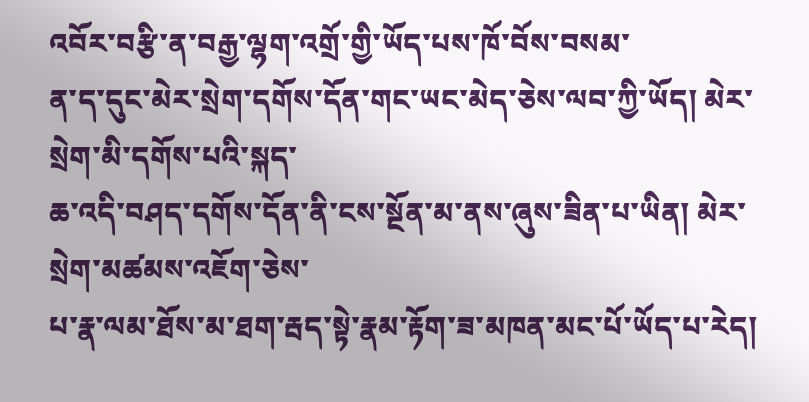འབོར་བརྩི་ན་བརྒྱ་ལྷག་འགྲོ་གྱི་ཡོད་པས་ཁོ་བོས་བསམ་
ན་ད་དུང་མེར་སྲེག་དགོས་དོན་གང་ཡང་མེད་ཅེས་ལབ་ཀྱི་ཡོད། མེར་སྲེག་མི་དགོས་པའི་སྐད་
ཆ་འདི་བཤད་དགོས་དོན་ནི་ངས་སྔོན་མ་ནས་ཞུས་ཟིན་པ་ཡིན། མེར་སྲེག་མཚམས་འཇོག་ཅེས་
པ་རྣ་ལམ་ཐོས་མ་ཐག་རྦད་སྟེ་རྣམ་རྟོག་ཟ་མཁན་མང་པོ་ཡོད་པ་རེད།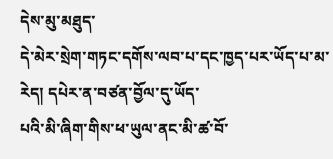དེས་མུ་མཐུད་
དེ་མེར་སྲེག་གཏང་དགོས་ལབ་པ་དང་ཁྱད་པར་ཡོད་པ་མ་རེད། དཔེར་ན་བཙན་བྱོལ་དུ་ཡོད་
པའི་མི་ཞིག་གིས་ཕ་ཡུལ་ནང་མི་ཚ་བོ་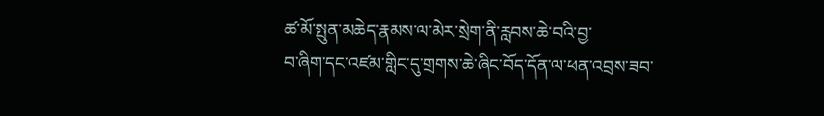ཚ་མོ་སྤུན་མཆེད་རྣམས་ལ་མེར་སྲེག་ནི་རླབས་ཆེ་བའི་བྱ་
བ་ཞིག་དང་འཛམ་གླིང་དུ་གྲགས་ཆེ་ཞིང་བོད་དོན་ལ་ཕན་འབྲས་ཟབ་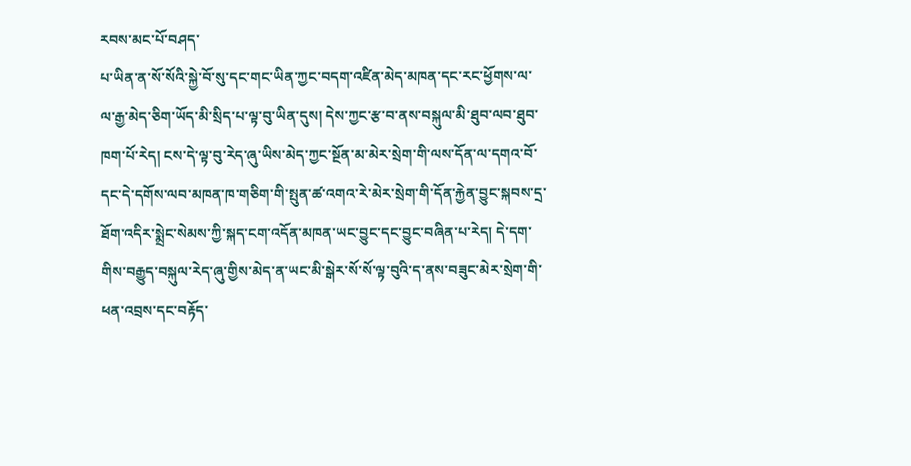རབས་མང་པོ་བཤད་
པ་ཡིན་ན་སོ་སོའི་སྐྱེ་བོ་སུ་དང་གང་ཡིན་ཀྱང་བདག་འཛིན་མེད་མཁན་དང་རང་ཕྱོགས་ལ་
ལ་རྒྱ་མེད་ཅིག་ཡོད་མི་སྲིད་པ་ལྟ་བུ་ཡིན་དུས། དེས་ཀྱང་རྩ་བ་ནས་བསྐུལ་མི་ཐུབ་ལབ་ཐུབ་
ཁག་པོ་རེད། ངས་དེ་ལྟ་བུ་རེད་ཞུ་ཡིས་མེད་ཀྱང་སྔོན་མ་མེར་སྲེག་གི་ལས་དོན་ལ་དགའ་བོ་
དང་དེ་དགོས་ལབ་མཁན་ཁ་གཅིག་གི་སྤུན་ཚ་འགའ་རེ་མེར་སྲེག་གི་དོན་རྐྱེན་བྱུང་སྐབས་དྲ་
ཐོག་འདིར་སྨྲེང་སེམས་ཀྱི་སྐད་ངག་འདོན་མཁན་ཡང་བྱུང་དང་བྱུང་བཞིན་པ་རེད། དེ་དག་
གིས་བརྒྱུད་བསྐུལ་རེད་ཞུ་གྱིས་མེད་ན་ཡང་མི་སྒེར་སོ་སོ་ལྟ་བུའི་ད་ནས་བཟུང་མེར་སྲེག་གི་
ཕན་འབྲས་དང་བརྟོད་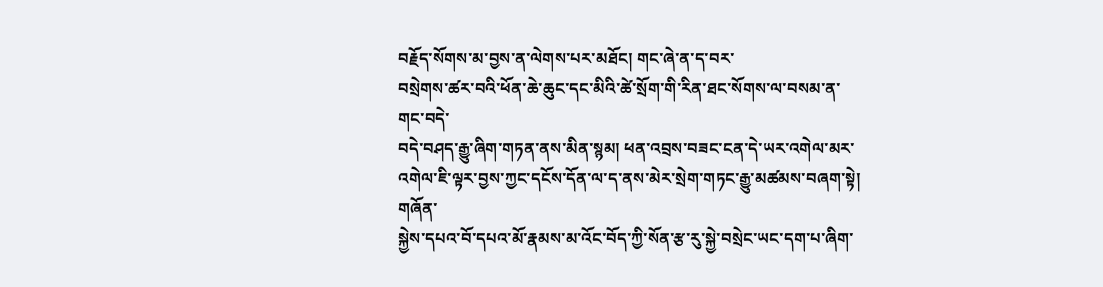བརྗོད་སོགས་མ་བྱས་ན་ལེགས་པར་མཐོང། གང་ཞེ་ན་ད་བར་
བསྲེགས་ཚར་བའི་ཕོན་ཆེ་ཆུང་དང་མིའི་ཚེ་སྲོག་གི་རིན་ཐང་སོགས་ལ་བསམ་ན་གང་བདེ་
བདེ་བཤད་རྒྱུ་ཞིག་གཏན་ནས་མིན་སྙམ། ཕན་འབྲས་བཟང་ངན་དེ་ཡར་འགེལ་མར་
འགེལ་ཇི་ལྟར་བྱས་ཀྱང་དངོས་དོན་ལ་ད་ནས་མེར་སྲེག་གཏང་རྒྱུ་མཚམས་བཞག་སྟེ། གཞོན་
སྐྱེས་དཔའ་བོ་དཔའ་མོ་རྣམས་མ་འོང་བོད་ཀྱི་སོན་རྩ་རུ་སྐྱེ་བསྲེང་ཡང་དག་པ་ཞིག་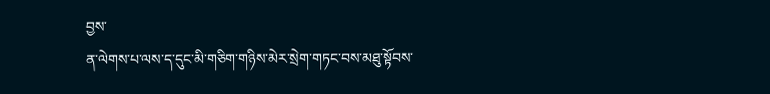བྱས་
ན་ལེགས་པ་ལས་ད་དུང་མི་གཅིག་གཉིས་མེར་སྲེག་གཏང་བས་མཐུ་སྟོབས་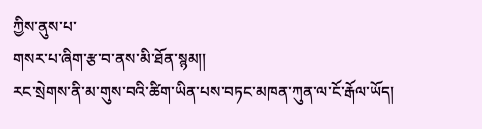ཀྱིས་ནུས་པ་
གསར་པ་ཞིག་རྩ་བ་ནས་མི་ཐོན་སྙམ།།
རང་སྲེགས་ནི་མ་གུས་བའི་ཚིག་ཡིན་པས་བཏང་མཁན་ཀུན་ལ་ངོ་རྒོལ་ཡོད།